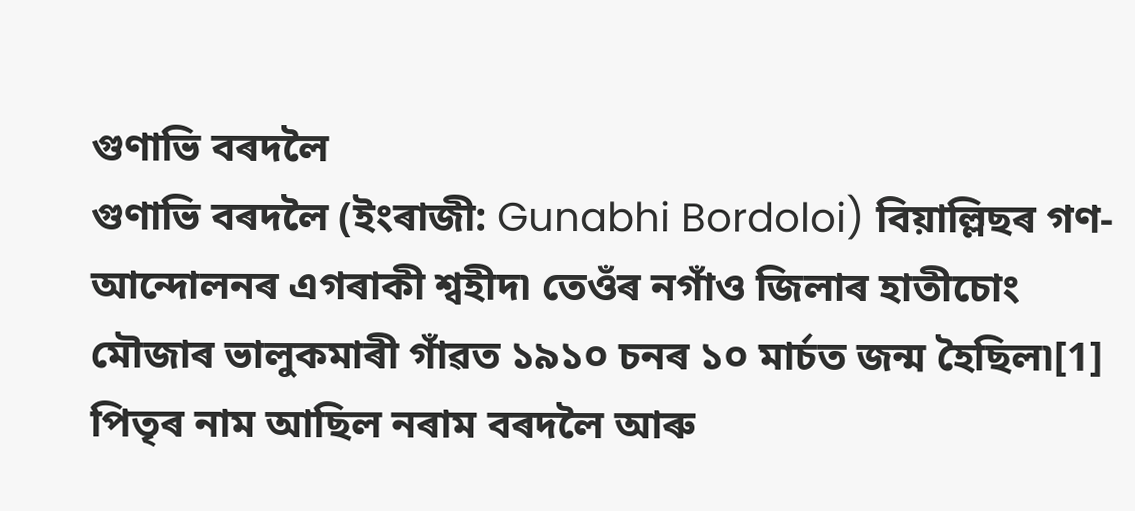গুণাভি বৰদলৈ
গুণাভি বৰদলৈ (ইংৰাজী: Gunabhi Bordoloi) বিয়াল্লিছৰ গণ-আন্দোলনৰ এগৰাকী শ্বহীদ৷ তেওঁৰ নগাঁও জিলাৰ হাতীচোং মৌজাৰ ভালুকমাৰী গাঁৱত ১৯১০ চনৰ ১০ মাৰ্চত জন্ম হৈছিল৷[1] পিতৃৰ নাম আছিল নৰাম বৰদলৈ আৰু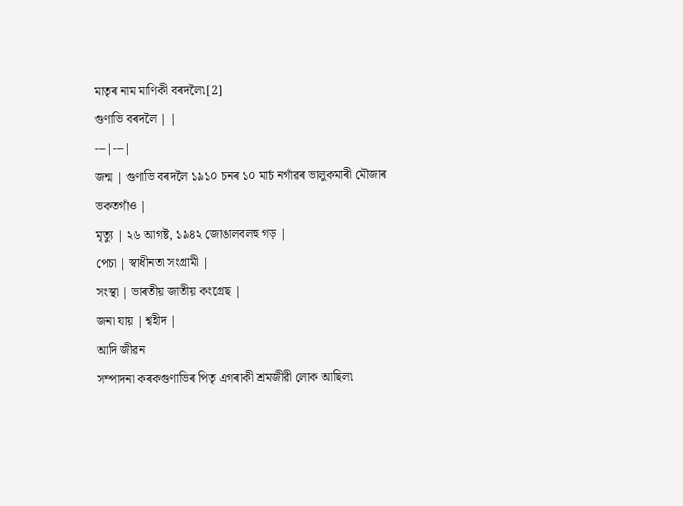মাতৃৰ নাম মাণিকী বৰদলৈ৷[2]
গুণাভি বৰদলৈ | |
---|---|
জন্ম | গুণাভি বৰদলৈ ১৯১০ চনৰ ১০ মাৰ্চ নগাঁৱৰ ভালুকমাৰী মৌজাৰ ভকতগাঁও |
মৃত্যু | ২৬ আগষ্ট, ১৯৪২ জোঙালবলহু গড় |
পেচা | স্বাধীনতা সংগ্ৰামী |
সংস্থা | ভাৰতীয় জাতীয় কংগ্ৰেছ |
জনা যায় | শ্বহীদ |
আদি জীৱন
সম্পাদনা কৰকগুণাভিৰ পিতৃ এগৰাকী শ্ৰমজীৱী লোক আছিল৷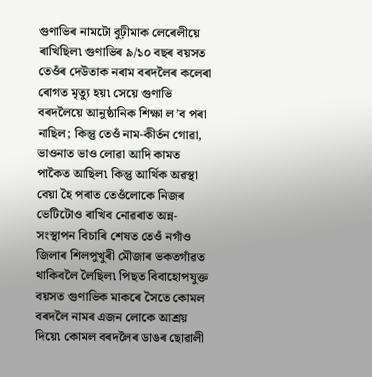গুণাভিৰ নামটো বুঢ়ীমাক লেৰেলীয়ে ৰাখিছিল৷ গুণাভিৰ ৯/১০ বছৰ বয়সত তেওঁৰ দেউতাক নৰাম বৰদলৈৰ কলেৰা ৰোগত মৃত্যু হয়৷ সেয়ে গুণাভি বৰদলৈয়ে আনুষ্ঠানিক শিক্ষা ল’ব পৰা নাছিল; কিন্তু তেওঁ নাম-কীৰ্তন গোৱা, ভাওনাত ভাও লোৱা আদি কামত পাকৈত আছিল৷ কিন্তু আৰ্থিক অৱস্থা বেয়া হৈ পৰাত তেওঁলোকে নিজৰ ভেটিটোও ৰাখিব নোৱৰাত অন্ন-সংস্থাপন বিচাৰি শেষত তেওঁ নগাঁও জিলাৰ শিলপুখুৰী মৌজাৰ ভকতগাঁৱত থাকিবলৈ লৈছিল৷ পিছত বিবাহোপযুক্ত বয়সত গুণাভিক মাকৰে সৈতে কোমল বৰদলৈ নামৰ এজন লোকে আশ্ৰয় দিয়ে৷ কোমল বৰদলৈৰ ডাঙৰ ছোৱালী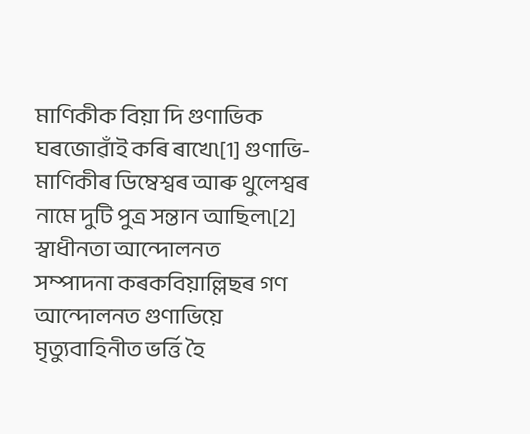মাণিকীক বিয়া দি গুণাভিক ঘৰজোৱাঁই কৰি ৰাখে৷[1] গুণাভি-মাণিকীৰ ডিম্বেশ্বৰ আৰু থুলেশ্বৰ নামে দুটি পুত্ৰ সন্তান আছিল৷[2]
স্বাধীনতা আন্দোলনত
সম্পাদনা কৰকবিয়াল্লিছৰ গণ আন্দোলনত গুণাভিয়ে মৃত্যুবাহিনীত ভৰ্ত্তি হৈ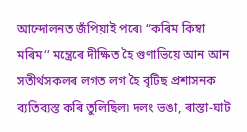আন্দোলনত জঁপিয়াই পৰে৷ “কৰিম কিম্বা মৰিম’’ মন্ত্ৰেৰে দীক্ষিত হৈ গুণাভিয়ে আন আন সতীৰ্থসকলৰ লগত লগ হৈ বৃটিছ প্ৰশাসনক ব্যতিব্যস্ত কৰি তুলিছিল৷ দলং ভঙা, ৰাস্তা-ঘাট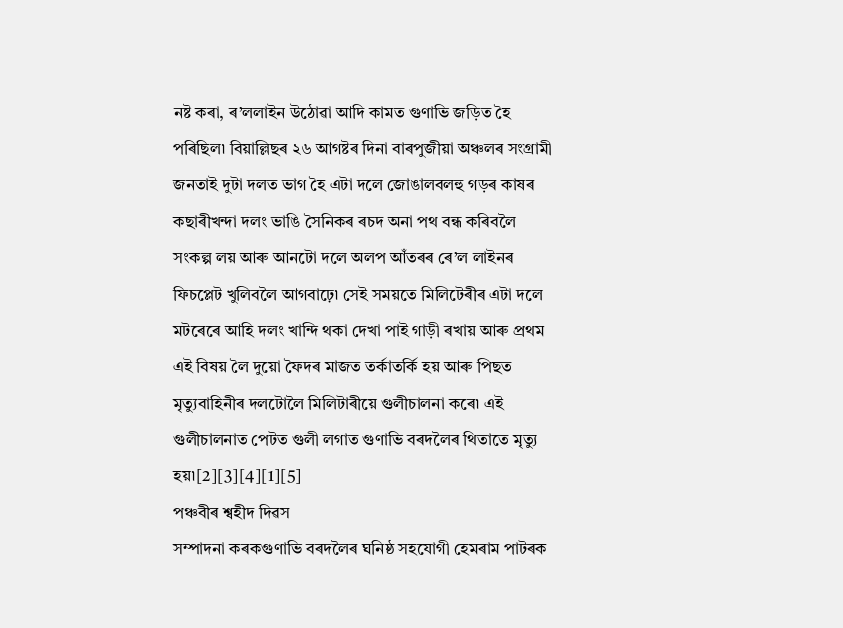নষ্ট কৰা, ৰ’ললাইন উঠোৱা আদি কামত গুণাভি জড়িত হৈ পৰিছিল৷ বিয়াল্লিছৰ ২৬ আগষ্টৰ দিনা বাৰপুজীয়া অঞ্চলৰ সংগ্ৰামী জনতাই দুটা দলত ভাগ হৈ এটা দলে জোঙালবলহু গড়ৰ কাষৰ কছাৰীখন্দা দলং ভাঙি সৈনিকৰ ৰচদ অনা পথ বন্ধ কৰিবলৈ সংকল্প লয় আৰু আনটো দলে অলপ আঁতৰৰ ৰে’ল লাইনৰ ফিচপ্লেট খুলিবলৈ আগবাঢ়ে৷ সেই সময়তে মিলিটেৰীৰ এটা দলে মটৰেৰে আহি দলং খান্দি থকা দেখা পাই গাড়ী ৰখায় আৰু প্ৰথম এই বিষয় লৈ দুয়ো ফৈদৰ মাজত তৰ্কাতৰ্কি হয় আৰু পিছত মৃত্যুবাহিনীৰ দলটোলৈ মিলিটাৰীয়ে গুলীচালনা কৰে৷ এই গুলীচালনাত পেটত গুলী লগাত গুণাভি বৰদলৈৰ থিতাতে মৃত্যু হয়৷[2][3][4][1][5]
পঞ্চবীৰ শ্বহীদ দিৱস
সম্পাদনা কৰকগুণাভি বৰদলৈৰ ঘনিষ্ঠ সহযোগী হেমৰাম পাটৰক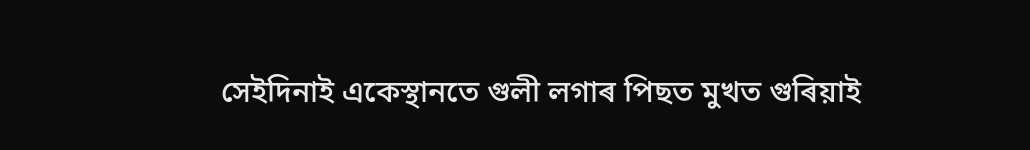সেইদিনাই একেস্থানতে গুলী লগাৰ পিছত মুখত গুৰিয়াই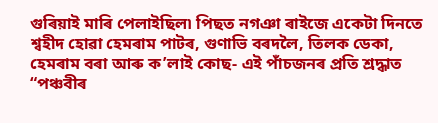গুৰিয়াই মাৰি পেলাইছিল৷ পিছত নগঞা ৰাইজে একেটা দিনতে শ্বহীদ হোৱা হেমৰাম পাটৰ, গুণাভি বৰদলৈ, তিলক ডেকা, হেমৰাম বৰা আৰু ক’লাই কোছ- এই পাঁচজনৰ প্ৰতি শ্ৰদ্ধাত “পঞ্চবীৰ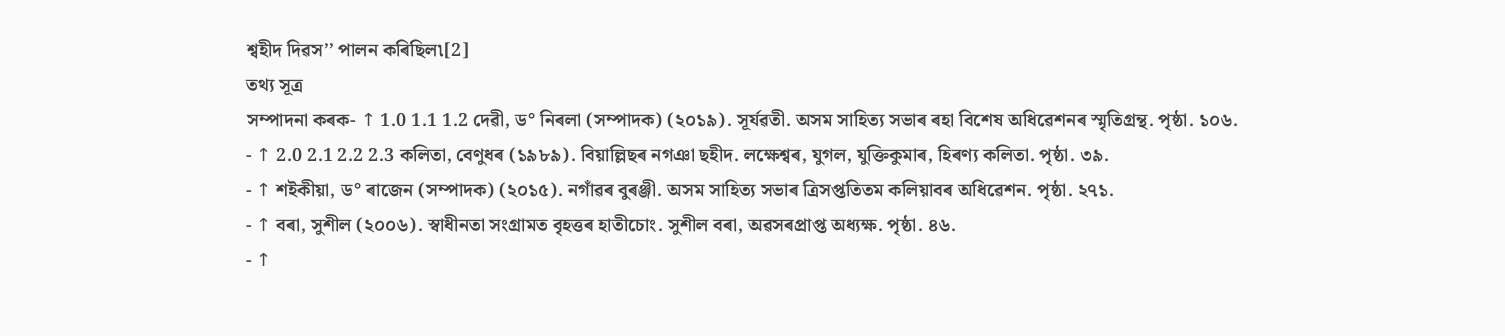শ্বহীদ দিৱস’’ পালন কৰিছিল৷[2]
তথ্য সূত্ৰ
সম্পাদনা কৰক- ↑ 1.0 1.1 1.2 দেৱী, ড° নিৰলা (সম্পাদক) (২০১৯). সূৰ্যৱতী. অসম সাহিত্য সভাৰ ৰহা বিশেষ অধিৱেশনৰ স্মৃতিগ্ৰন্থ. পৃষ্ঠা. ১০৬.
- ↑ 2.0 2.1 2.2 2.3 কলিতা, বেণুধৰ (১৯৮৯). বিয়াল্লিছৰ নগঞা ছহীদ. লক্ষেশ্বৰ, যুগল, যুক্তিকুমাৰ, হিৰণ্য কলিতা. পৃষ্ঠা. ৩৯.
- ↑ শইকীয়া, ড° ৰাজেন (সম্পাদক) (২০১৫). নগাঁৱৰ বুৰঞ্জী. অসম সাহিত্য সভাৰ ত্ৰিসপ্ততিতম কলিয়াবৰ অধিৱেশন. পৃষ্ঠা. ২৭১.
- ↑ বৰা, সুশীল (২০০৬). স্বাধীনতা সংগ্ৰামত বৃহত্তৰ হাতীচোং. সুশীল বৰা, অৱসৰপ্ৰাপ্ত অধ্যক্ষ. পৃষ্ঠা. ৪৬.
- ↑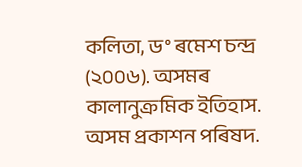কলিতা, ড° ৰমেশ চন্দ্ৰ (২০০৬). অসমৰ কালানুক্ৰমিক ইতিহাস. অসম প্ৰকাশন পৰিষদ.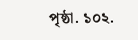পৃষ্ঠা. ১০২.